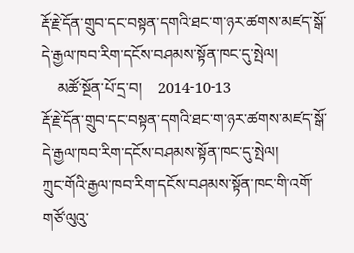རྡོ་རྗེ་དོན་གྲུབ་དང་བསྟན་དགའི་ཐང་ག་ཉར་ཚགས་མཛད་སྒོ་དེ་རྒྱལ་ཁབ་རིག་དངོས་བཤམས་སྟོན་ཁང་དུ་སྤེལ།
    མཚོ་སྔོན་པོ་དྲ་བ།    2014-10-13
རྡོ་རྗེ་དོན་གྲུབ་དང་བསྟན་དགའི་ཐང་ག་ཉར་ཚགས་མཛད་སྒོ་དེ་རྒྱལ་ཁབ་རིག་དངོས་བཤམས་སྟོན་ཁང་དུ་སྤེལ།
ཀྲུང་གོའི་རྒྱལ་ཁབ་རིག་དངོས་བཤམས་སྟོན་ཁང་གི་འགོ་གཙོ་ལུའུ་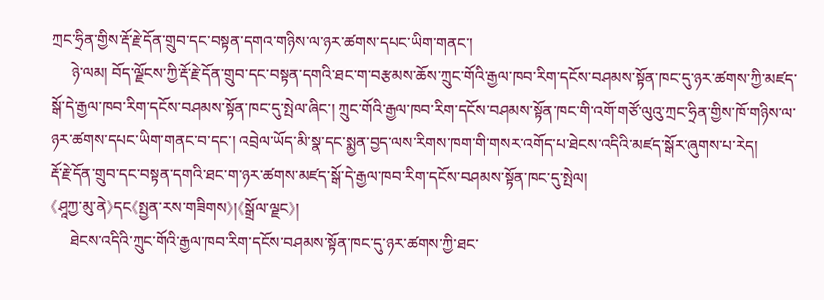ཀྲང་ཧྲིན་གྱིས་རྡོ་རྗེ་དོན་གྲུབ་དང་བསྟན་དགའ་གཉིས་ལ་ཉར་ཚགས་དཔང་ཡིག་གནང་།
     ཉེ་ལམ། བོད་ལྗོངས་ཀྱི་རྡོ་རྗེ་དོན་གྲུབ་དང་བསྟན་དགའི་ཐང་ག་བརྩམས་ཆོས་ཀྲུང་གོའི་རྒྱལ་ཁབ་རིག་དངོས་བཤམས་སྟོན་ཁང་དུ་ཉར་ཚགས་ཀྱི་མཛད་སྒོ་དེ་རྒྱལ་ཁབ་རིག་དངོས་བཤམས་སྟོན་ཁང་དུ་སྤེལ་ཞིང་། ཀྲུང་གོའི་རྒྱལ་ཁབ་རིག་དངོས་བཤམས་སྟོན་ཁང་གི་འགོ་གཙོ་ལུའུ་ཀྲང་ཧྲིན་གྱིས་ཁོ་གཉིས་ལ་ཉར་ཚགས་དཔང་ཡིག་གནང་བ་དང་། འབྲེལ་ཡོད་མི་སྣ་དང་སྨྱན་བྱད་ལས་རིགས་ཁག་གི་གསར་འགོད་པ་ཐེངས་འདིའི་མཛད་སྒོར་ཞུགས་པ་རེད།
རྡོ་རྗེ་དོན་གྲུབ་དང་བསྟན་དགའི་ཐང་ག་ཉར་ཚགས་མཛད་སྒོ་དེ་རྒྱལ་ཁབ་རིག་དངོས་བཤམས་སྟོན་ཁང་དུ་སྤེལ།
《ཤཱཀྱ་མུ་ནེ》དང《སྤྱན་རས་གཟིགས》།《སྒྲོལ་ལྗང》།
     ཐེངས་འདིའི་ཀྲུང་གོའི་རྒྱལ་ཁབ་རིག་དངོས་བཤམས་སྟོན་ཁང་དུ་ཉར་ཚགས་ཀྱི་ཐང་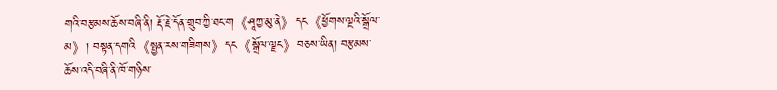གའི་བརྩམས་ཆོས་བཞི་ནི། རྡོ་རྗེ་དོན་གྲུབ་ཀྱི་ཐང་ག《ཤཱཀྱ་མུ་ནེ》དང《ཕྱོགས་ལྔའི་སྒྲོལ་མ》། བསྟན་དགའི《སྤྱན་རས་གཟིགས》དང《སྒྲོལ་ལྗང》བཅས་ཡིན། བརྩམས་ཆོས་འདི་བཞི་ནི་ཁོ་གཉིས་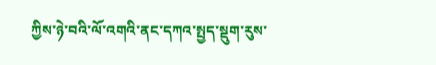ཀྱིས་ཉེ་བའི་ལོ་འགའི་ནང་དཀའ་སྤྱད་སྡུག་རུས་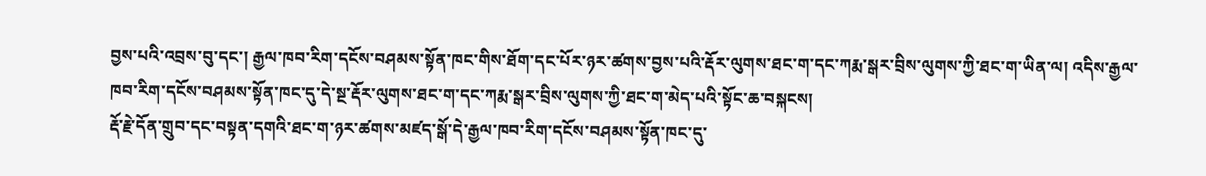བྱས་པའི་འབྲས་བུ་དང་། རྒྱལ་ཁབ་རིག་དངོས་བཤམས་སྟོན་ཁང་གིས་ཐོག་དང་པོར་ཉར་ཚགས་བྱས་པའི་རྡོར་ལུགས་ཐང་ག་དང་ཀརྨ་སྒར་བྲིས་ལུགས་ཀྱི་ཐང་ག་ཡིན་ལ། འདིས་རྒྱལ་ཁབ་རིག་དངོས་བཤམས་སྟོན་ཁང་དུ་དེ་སྔ་རྡོར་ལུགས་ཐང་ག་དང་ཀརྨ་སྒར་བྲིས་ལུགས་ཀྱི་ཐང་ག་མེད་པའི་སྟོང་ཆ་བསྐངས།
རྡོ་རྗེ་དོན་གྲུབ་དང་བསྟན་དགའི་ཐང་ག་ཉར་ཚགས་མཛད་སྒོ་དེ་རྒྱལ་ཁབ་རིག་དངོས་བཤམས་སྟོན་ཁང་དུ་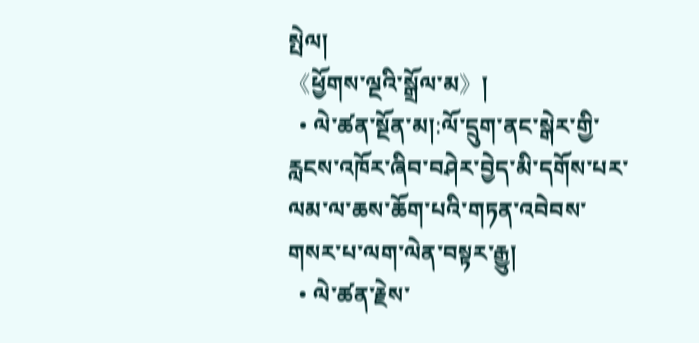སྤེལ།
《ཕྱོགས་ལྔའི་སྒྲོལ་མ》།
  • ལེ་ཚན་སྔོན་མ།:ལོ་དྲུག་ནང་སྒེར་གྱི་རླངས་འཁོར་ཞིབ་བཤེར་བྱེད་མི་དགོས་པར་ལམ་ལ་ཆས་ཆོག་པའི་གཏན་འབེབས་གསར་པ་ལག་ལེན་བསྟར་རྒྱུ།
  • ལེ་ཚན་རྗེས་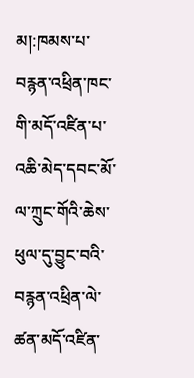མ།:ཁམས་པ་བརྙན་འཕྲིན་ཁང་གི་མདོ་འཛིན་པ་འཆི་མེད་དབང་མོ་ལ་ཀྲུང་གོའི་ཆེས་ཕུལ་དུ་བྱུང་བའི་བརྙན་འཕྲིན་ལེ་ཚན་མདོ་འཛིན་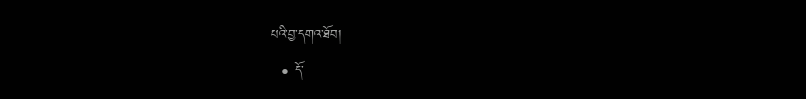པའི་བྱ་དགའ་ཐོབ།
  • དོ་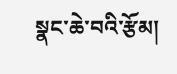སྣང་ཆེ་བའི་རྩོམ།